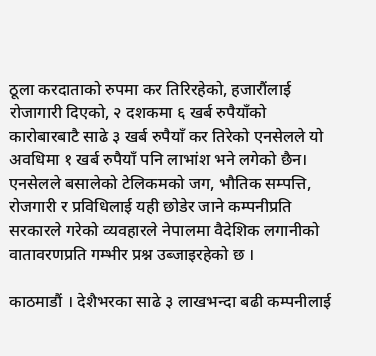ठूला करदाताको रुपमा कर तिरिरहेको, हजारौंलाई रोजागारी दिएको, २ दशकमा ६ खर्ब रुपैयाँको कारोबारबाटै साढे ३ खर्ब रुपैयाँ कर तिरेको एनसेलले यो अवधिमा १ खर्ब रुपैयाँ पनि लाभांश भने लगेको छैन। एनसेलले बसालेको टेलिकमको जग, भौतिक सम्पत्ति, रोजगारी र प्रविधिलाई यही छोडेर जाने कम्पनीप्रति सरकारले गरेको व्यवहारले नेपालमा वैदेशिक लगानीको वातावरणप्रति गम्भीर प्रश्न उब्जाइरहेको छ ।

काठमाडौं । देशैभरका साढे ३ लाखभन्दा बढी कम्पनीलाई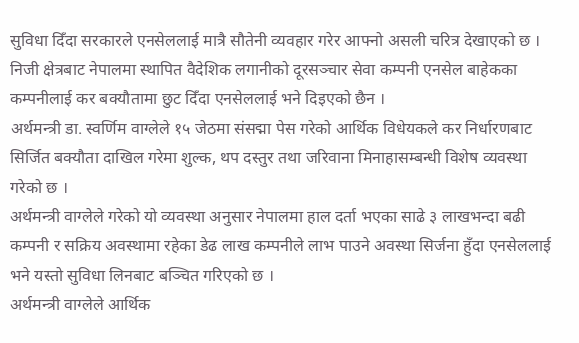सुविधा दिँदा सरकारले एनसेललाई मात्रै सौतेनी व्यवहार गरेर आफ्नो असली चरित्र देखाएको छ । निजी क्षेत्रबाट नेपालमा स्थापित वैदेशिक लगानीको दूरसञ्चार सेवा कम्पनी एनसेल बाहेकका कम्पनीलाई कर बक्यौतामा छुट दिँदा एनसेललाई भने दिइएको छैन ।
अर्थमन्त्री डा. स्वर्णिम वाग्लेले १५ जेठमा संसद्मा पेस गरेको आर्थिक विधेयकले कर निर्धारणबाट सिर्जित बक्यौता दाखिल गरेमा शुल्क, थप दस्तुर तथा जरिवाना मिनाहासम्बन्धी विशेष व्यवस्था गरेको छ ।
अर्थमन्त्री वाग्लेले गरेको यो व्यवस्था अनुसार नेपालमा हाल दर्ता भएका साढे ३ लाखभन्दा बढी कम्पनी र सक्रिय अवस्थामा रहेका डेढ लाख कम्पनीले लाभ पाउने अवस्था सिर्जना हुँदा एनसेललाई भने यस्तो सुविधा लिनबाट बञ्चित गरिएको छ ।
अर्थमन्त्री वाग्लेले आर्थिक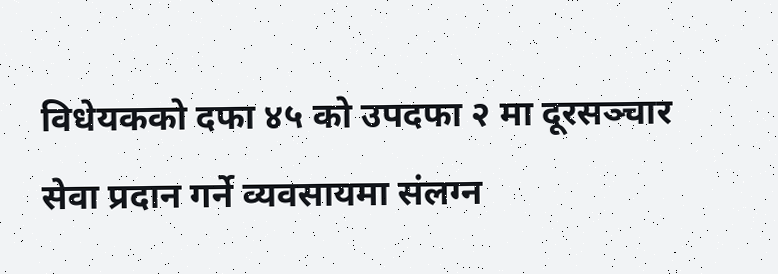विधेयकको दफा ४५ को उपदफा २ मा दूरसञ्चार सेवा प्रदान गर्ने व्यवसायमा संलग्न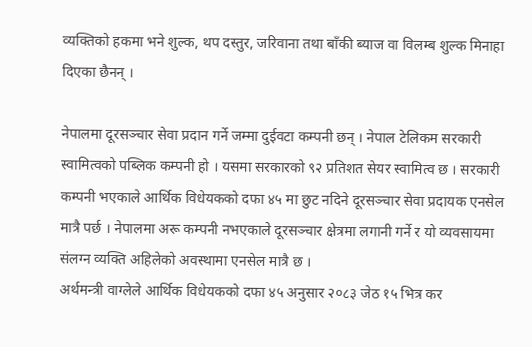व्यक्तिको हकमा भने शुल्क, थप दस्तुर, जरिवाना तथा बाँकी ब्याज वा विलम्ब शुल्क मिनाहा दिएका छैनन् ।

नेपालमा दूरसञ्चार सेवा प्रदान गर्ने जम्मा दुईवटा कम्पनी छन् । नेपाल टेलिकम सरकारी स्वामित्वको पब्लिक कम्पनी हो । यसमा सरकारको ९२ प्रतिशत सेयर स्वामित्व छ । सरकारी कम्पनी भएकाले आर्थिक विधेयकको दफा ४५ मा छुट नदिने दूरसञ्चार सेवा प्रदायक एनसेल मात्रै पर्छ । नेपालमा अरू कम्पनी नभएकाले दूरसञ्चार क्षेत्रमा लगानी गर्ने र यो व्यवसायमा संलग्न व्यक्ति अहिलेको अवस्थामा एनसेल मात्रै छ ।
अर्थमन्त्री वाग्लेले आर्थिक विधेयकको दफा ४५ अनुसार २०८३ जेठ १५ भित्र कर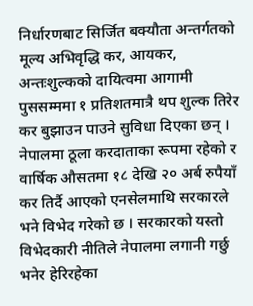निर्धारणबाट सिर्जित बक्यौता अन्तर्गतको मूल्य अभिवृद्धि कर, आयकर, अन्तःशुल्कको दायित्वमा आगामी पुससम्ममा १ प्रतिशतमात्रै थप शुल्क तिरेर कर बुझाउन पाउने सुविधा दिएका छन् ।
नेपालमा ठूला करदाताका रूपमा रहेको र वार्षिक औसतमा १८ देखि २० अर्ब रुपैयाँ कर तिर्दै आएको एनसेलमाथि सरकारले भने विभेद गरेको छ । सरकारको यस्तो विभेदकारी नीतिले नेपालमा लगानी गर्छु भनेर हेरिरहेका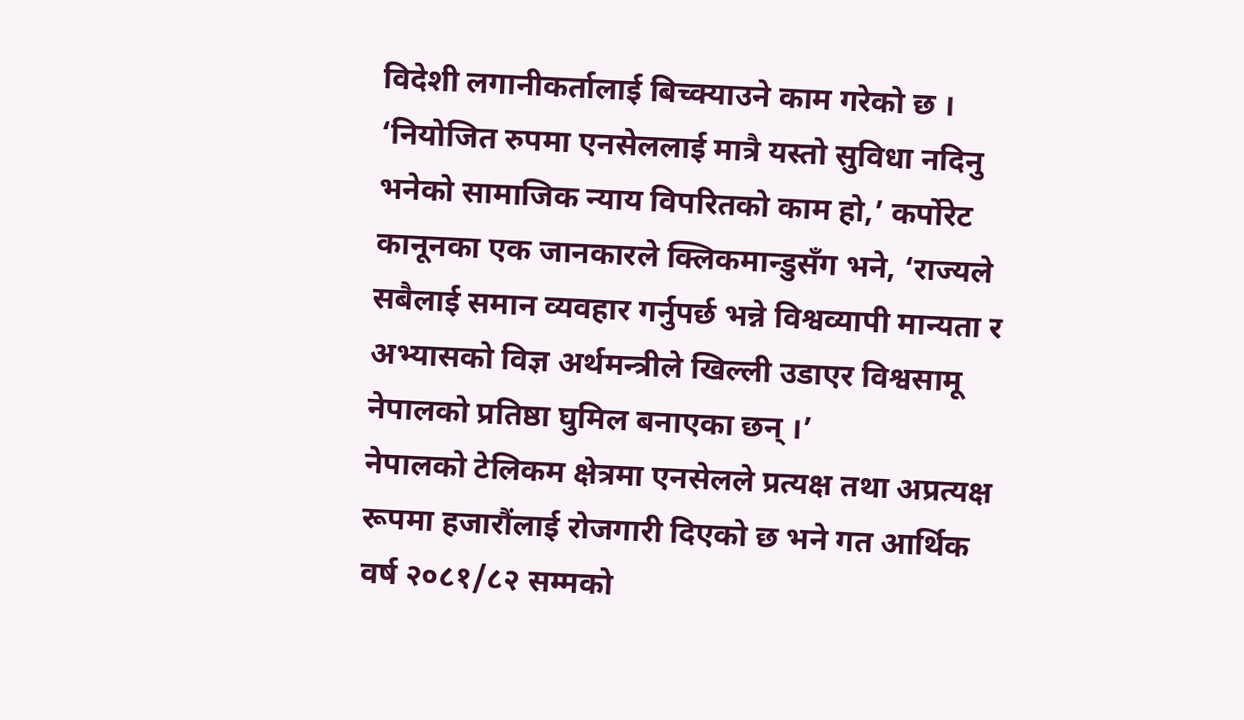विदेशी लगानीकर्तालाई बिच्क्याउने काम गरेको छ ।
‘नियोजित रुपमा एनसेललाई मात्रै यस्तो सुविधा नदिनु भनेको सामाजिक न्याय विपरितको काम हो,’ कर्पोरेट कानूनका एक जानकारले क्लिकमान्डुसँग भने, ‘राज्यले सबैलाई समान व्यवहार गर्नुपर्छ भन्ने विश्वव्यापी मान्यता र अभ्यासको विज्ञ अर्थमन्त्रीले खिल्ली उडाएर विश्वसामू नेपालको प्रतिष्ठा घुमिल बनाएका छन् ।’
नेपालको टेलिकम क्षेत्रमा एनसेलले प्रत्यक्ष तथा अप्रत्यक्ष रूपमा हजारौंलाई रोजगारी दिएको छ भने गत आर्थिक वर्ष २०८१/८२ सम्मको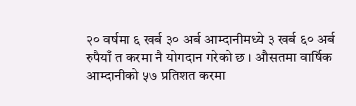२० वर्षमा ६ खर्ब ३० अर्ब आम्दानीमध्ये ३ खर्ब ६० अर्ब रुपैयाँ त करमा नै योगदान गरेको छ । औसतमा वार्षिक आम्दानीको ५७ प्रतिशत करमा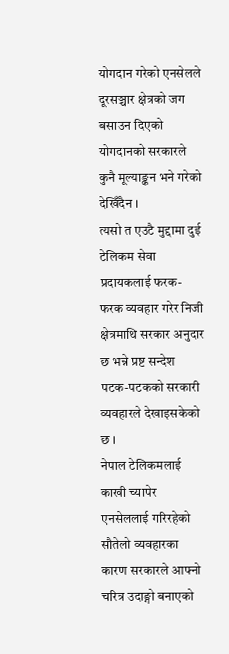योगदान गरेको एनसेलले दूरसञ्चार क्षेत्रको जग बसाउन दिएको योगदानको सरकारले कुनै मूल्याङ्कन भने गरेको देखिँदैन ।
त्यसो त एउटै मुद्दामा दुई टेलिकम सेवा प्रदायकलाई फरक-फरक व्यवहार गरेर निजी क्षेत्रमाथि सरकार अनुदार छ भन्ने प्रष्ट सन्देश पटक-पटकको सरकारी व्यवहारले देखाइसकेको छ ।
नेपाल टेलिकमलाई काखी च्यापेर एनसेललाई गरिरहेको सौतेलो व्यवहारका कारण सरकारले आफ्नो चरित्र उदाङ्गो बनाएको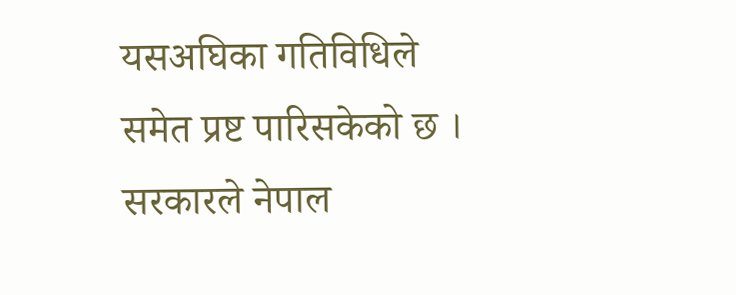यसअघिका गतिविधिले समेत प्रष्ट पारिसकेको छ ।
सरकारले नेपाल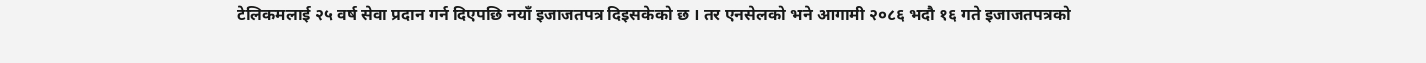टेलिकमलाई २५ वर्ष सेवा प्रदान गर्न दिएपछि नयाँ इजाजतपत्र दिइसकेको छ । तर एनसेलको भने आगामी २०८६ भदौ १६ गते इजाजतपत्रको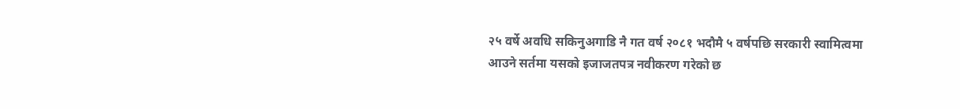२५ वर्षे अवधि सकिनुअगाडि नै गत वर्ष २०८१ भदौमै ५ वर्षपछि सरकारी स्वामित्वमा आउने सर्तमा यसको इजाजतपत्र नवीकरण गरेको छ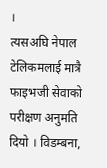।
त्यसअघि नेपाल टेलिकमलाई मात्रै फाइभजी सेवाको परीक्षण अनुमति दियो । विडम्बना,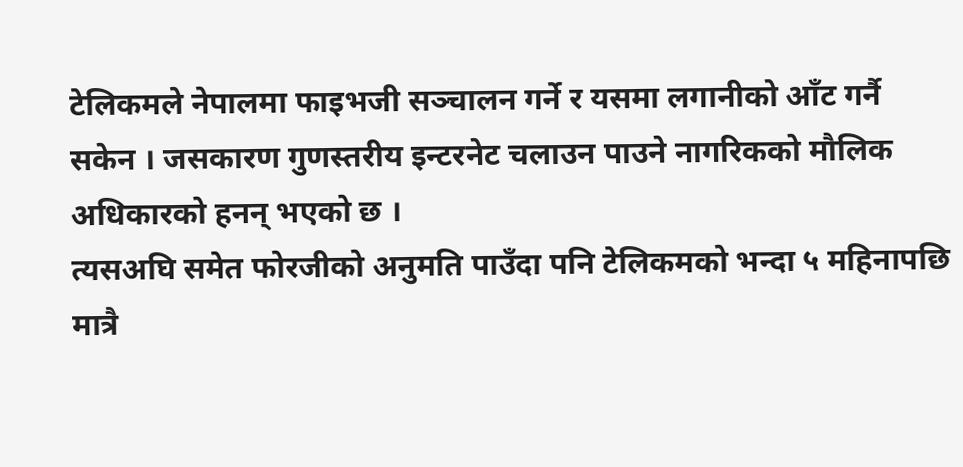टेलिकमले नेपालमा फाइभजी सञ्चालन गर्ने र यसमा लगानीको आँट गर्नै सकेन । जसकारण गुणस्तरीय इन्टरनेट चलाउन पाउने नागरिकको मौलिक अधिकारको हनन् भएको छ ।
त्यसअघि समेत फोरजीको अनुमति पाउँदा पनि टेलिकमको भन्दा ५ महिनापछि मात्रै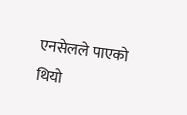एनसेलले पाएको थियो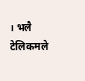। भलै टेलिकमले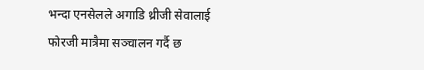भन्दा एनसेलले अगाडि थ्रीजी सेवालाई फोरजी मात्रैमा सञ्चालन गर्दै छ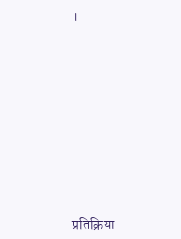।









प्रतिक्रिया